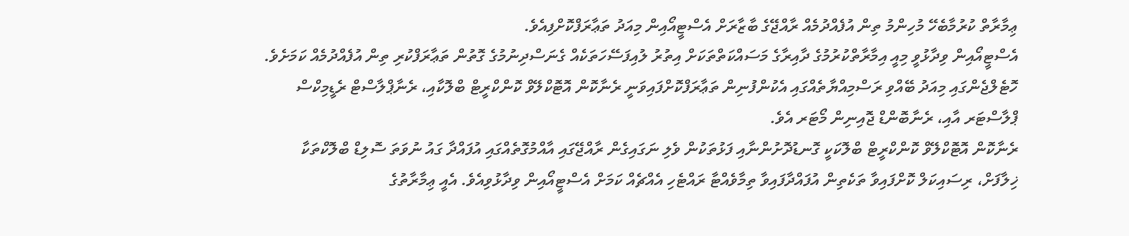ޢިމާރާތް ކުރުމާބެހޭ މުހިންމު ތިން އުފެއްދުމެއް ރާއްޖޭގެ ބާޒާރަށް އެސްޓީއޯއިން މިއަދު ތަޢާރަފްކޮށްފިއެވެ.
އެސްޓީއޯއިން ވިދާޅުވީ މިއީ އިމާރާތްކުރުމުގެ ދާއިރާގެ މަސައްކަތްތަކަށް އިތުރު ލުއިފަސޭހަތަކެއް ގެނަސްދިނުމުގެ ގޮތުން ތަޢާރަފްކުރި ތިން އުފެއްދުމެއް ކަމަށެވެ.
ހޮޓެލްޖެންގައި މިއަދު ބޭއްވި ރަސްމިއްޔާތެއްގައި އެކުންފުނިން ތަޢާރަފްކޮށްފައިވަނީ ރެނާކޮން އޮޓޮކްލޭވް ކޮންކްރީޓް ބްލޮކާއި، ރެނާޕްލާސްޓް ރެޑީމިކްސް ޕްލާސްޓަރ އާއި، ރެނާބޮންޑް ޖޮއިނިން މޯޓަރ އެވެ.
ރެނާކޮން އޮޓޮކްލޭވް ކޮންކްރީޓް ބްލޮކަކީ ގޮނޑުދޮށުންނާއި ފަޅުތަކުން ވެލި ނަގައިގެން ރާއްޖޭގައި އާއްމުގޮތެއްގައި އުފައްދާ ގައު ނުވަތަ ސޮލިޑް ބްލޮކްތަކާ ޚިލާފަށް، ރިސައިކަލް ކޮށްފައިވާ ތަކެތިން އުފައްދާފައިވާ ތިމާވެއްޓާ ރައްޓެހި އެއްޗެއް ކަމަށް އެސްޓީއޯއިން ވިދާޅުވިއެވެ. އެއީ ޢިމާރާތުގެ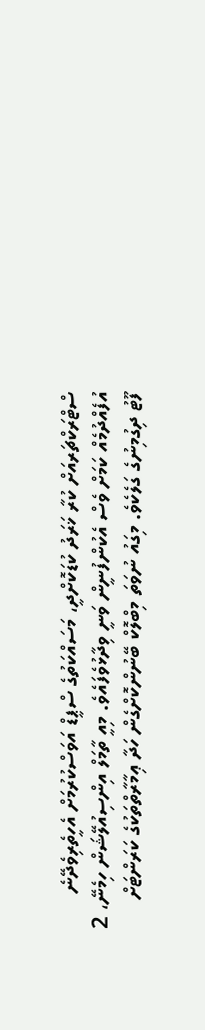ސްޓްރަކްޗަރއަށް ކުރާ ޚަރަދު ކުޑަކޮށްދީ، މަސައްކަތުގެ ސްޕީޑް އަވަސްކުރުމަށް އެހީތެރިވެދޭނެ އުފެއްދުމެއް ކަމަށް ވެސް އެކުންފުނީން ވަނީ ވިދާޅުވެފައެވެ. މިއީ ތާމަލް އިންސިއުލޭޝަން ހިމެނޭ، 2 ފޫޓު ދިގުމިނުގެ ގަލެކެވެ. މިގައު ނުވަތަ މިބްލޮކް ބޭނުންކޮށްގެން ހަދާ ޢިމާރާތްތަކުގެ ކަރަންޓަށް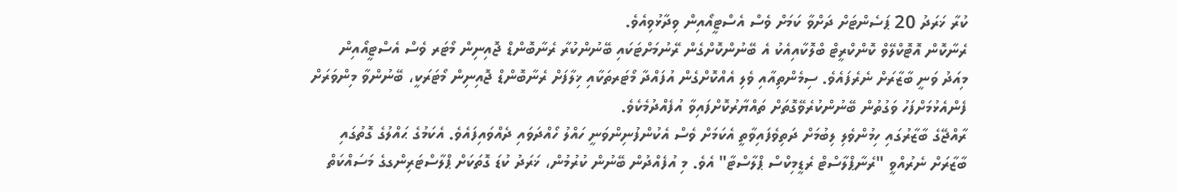ކުރާ ޚަރަދު 20 ޕަސެންޓަށް ދަށްވާ ކަމަށް ވެސް އެސްޓީއޯއިން ވިދާޅުވިއެވެ.
ރެނާކޮން އޮޓޮކްލޭވް ކޮންކްރީޓް ބްލޮކާއިއެކު އެ ބޭނުންކޮށްގެން ރޭނުމަށްޓަކައި ބޭނުންކުރާ ރެނާބޮންޑް ޖޮއިނިން މޯޓަރ ވެސް އެސްޓީއޯއިން މިއަދު ވަނީ ބާޒާރަށް ނެރެފައެވެ. ސިމެންތިއާއި ވެލި އެއްކޮށްގެން އުފައްދާ މޯޓަރތަކާއި ޚިލާފަށް ރެނާބޮންޑް ޖޮއިނިން މޯޓަރަކީ، ބޭނުންވާ މިންވަރަށް ފެންއެޅުމަށްފަހު ވަގުތުން ބޭނުންކުރެވޭގޮތަށް ތައްޔާރުކޮށްފައިވާ އުފެއްދުމެކެވެ.
ރާއްޖޭގެ ބާޒާރުގައި ހިމުންވެލި ލިބުމަށް ދަތިވެފައިވާތީ އެކަމަށް ވެސް އެކުންފުނިންވަނީ ހައްލު ހޯއްދަވައި ދެއްވައިފައެވެ. އެކަމުގެ ޙައްލުގެ ގޮތުގައި ބާޒާރަށް ނެރުއްވީ "ރެނާޕްލާސްޓް ރެޑީމިކްސް ޕްލާސްޓާ" އެވެ. މި އުފެއްދުން ބޭނުން ކުރުމުން، ޚަރަދު ކުޑަ ގޮތަކަށް ޕްލާސްޓަރިންގގެ މަސައްކަތް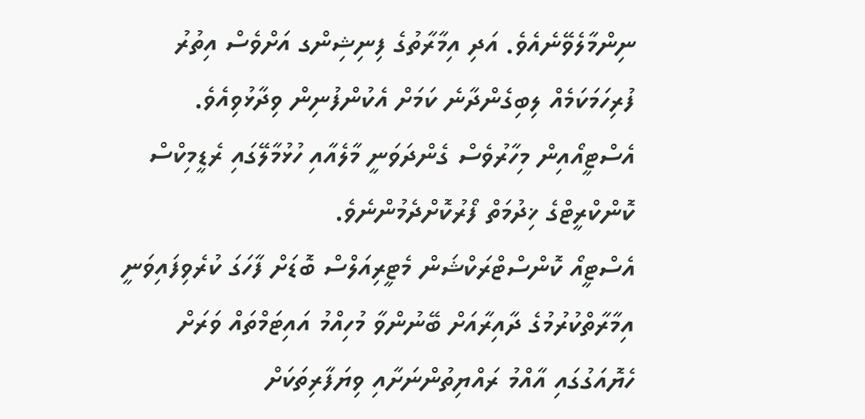ނިންމާލެވޭނެއެވެ. އަދި އިމާރާތުގެ ފިނިޝިންގ އަށްވެސް އިތުރު ފުރިހަމަކަމެއް ލިބިގެންދާނެ ކަމަށް އެކުންފުނިން ވިދާޅުވިއެވެ.
އެސްޓީއޯއިން މިހާރުވެސް ގެންދަވަނީ މާލެއާއި ހުޅުމާލޭގައި ރެޑީމިކްސް ކޮންކްރީޓްގެ ޚިދުމަތް ފޯރުކޮށްދެމުންނެވެ.
އެސްޓީއޯ ކޮންސްޓްރަކްޝަން މެޓީރިއަލްސް ބޮޑަށް ފާހަގަ ކުރެވިފައިވަނީ އިމާރާތްކުރުމުގެ ދާއިރާއަށް ބޭނުންވާ މުހިއްމު އައިޓަމްތައް ވަރަށް ހެޔޮއަގުގައި އާއްމު ރައްޔިތުންނަށާއި ވިޔަފާރިތަކަށް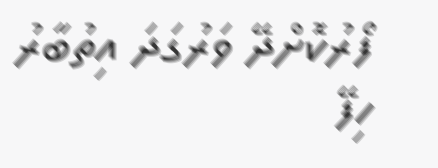ފޯރުކޮށްދޭ ވަރުގަދަ އިތުބާރު ހިފޭ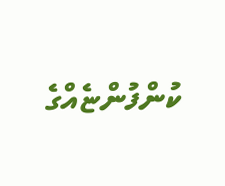ކުންފުންޏެއްގެ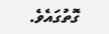ގޮތުގައެވެ.